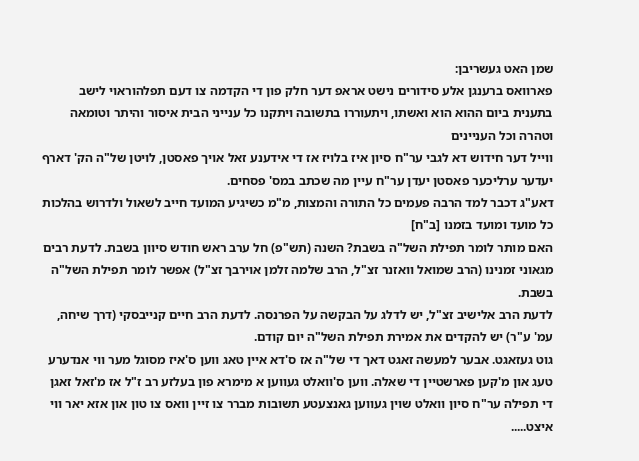שמן האט געשריבן:
פארוואס ברענגן אלע סידורים נישט אראפ דער חלק פון די הקדמה צו דעם תפלהוראוי לישב בתענית ביום ההוא הוא ואשתו, ויתעוררו בתשובה ויתקנו כל ענייני הבית איסור והיתר וטומאה וטהרה וכל העניינים
ווייל דער חידוש דא לגבי ער"ח סיון איז בלויז אז די אידענע זאל אויך פאסטן, לויטן של"ה הק' דארף יעדער ערליכער פאסטן יעדן ער"ח עיין מה שכתב במס' פסחים.
דאע"ג דכבר למד הרבה פעמים כל התורה והמצות, מ"מ כשיגיע המועד חייב לשאול ולדרוש בהלכות כל מועד ומועד בזמנו [ב"ח]
האם מותר לומר תפילת השל"ה בשבת? השנה (תש"פ) חל ערב ראש חודש סיוון בשבת. לדעת רבים מגאוני זמנינו (הרב שמואל וואזנר זצ"ל, הרב שלמה זלמן אוירבך זצ"ל) אפשר לומר תפילת השל"ה בשבת.
לדעת הרב אלישיב זצ"ל, יש לדלג על הבקשה על הפרנסה. לדעת הרב חיים קנייבסקי (דרך שיחה, עמ' ע"ר) יש להקדים את אמירת תפילת השל"ה יום קודם.
גוט געזאגט. אבער למעשה זאגט דאך די של"ה אז ס'דא איין טאג ווען ס'איז מסוגל מער ווי אנדערע טעג און מ'קען פארשטיין די שאלה. ווען ס'וואלט געווען א מימרא פון בעלזע רב ז"ל אז מ'זאל זאגן די תפילה ער"ח סיון וואלט שוין געווען גאנצעטע תשובות מברר צו זיין וואס צו טון און אזא יאר ווי איצט.....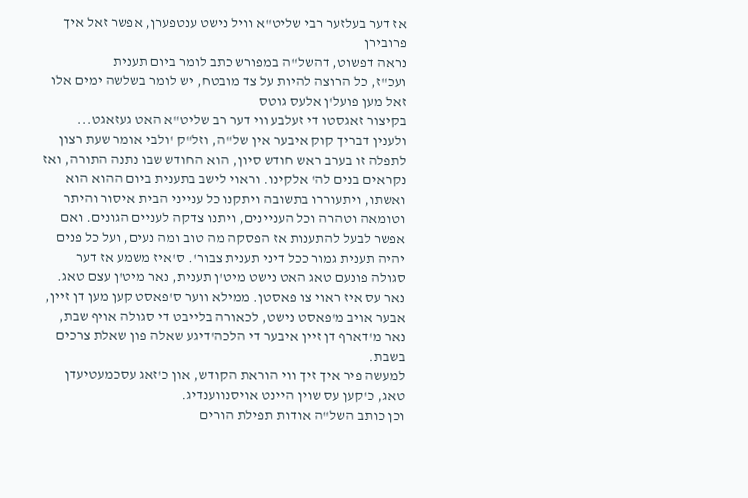אז דער בעלזער רבי שליט"א וויל נישט ענטפערן, אפשר זאל איך פרובירן
נראה דפשוט, דהשל"ה במפורש כתב לומר ביום תענית
ועכ"ז, כל הרוצה להיות על צד מובטח, יש לומר בשלשה ימים אלו
זאל מען פועל'ן אלעס גוטס
בקיצור זאגסטו די זעלבע ווי דער רב שליט"א האט געזאגט...
ולענין דבריך קוק איבער אין של"ה, וזל"ק 'ולבי אומר שעת רצון לתפלה זו בערב ראש חודש סיון, הוא החודש שבו נתנה התורה, ואז נקראים בנים לה' אלקינו. וראוי לישב בתענית ביום ההוא הוא ואשתו, ויתעוררו בתשובה ויתקנו כל ענייני הבית איסור והיתר וטומאה וטהרה וכל העניינים, ויתנו צדקה לעניים הגונים. ואם אפשר לבעל להתענות אז הפסקה מה טוב ומה נעים, ועל כל פנים יהיה תענית גמור ככל דיני תענית צבור'. ס'איז משמע אז דער סגולה פונעם טאג האט נישט מיט'ן תענית, נאר מיט'ן עצם טאג. נאר עס איז ראוי צו פאסטן. ממילא ווער ס'פאסט קען מען דן זיין, אבער אויב מ'פאסט נישט, לכאורה בלייבט די סגולה אויף שבת, נאר מ'דארף דן זיין איבער די הלכה'דיגע שאלה פון שאלת צרכים בשבת.
למעשה פיר איך זיך ווי הוראת הקודש, און כ'זאג עסכמעטיעדן טאג, כ'קען עס שוין היינט אויסנווענדיג.
וכן כותב השל"ה אודות תפילת הורים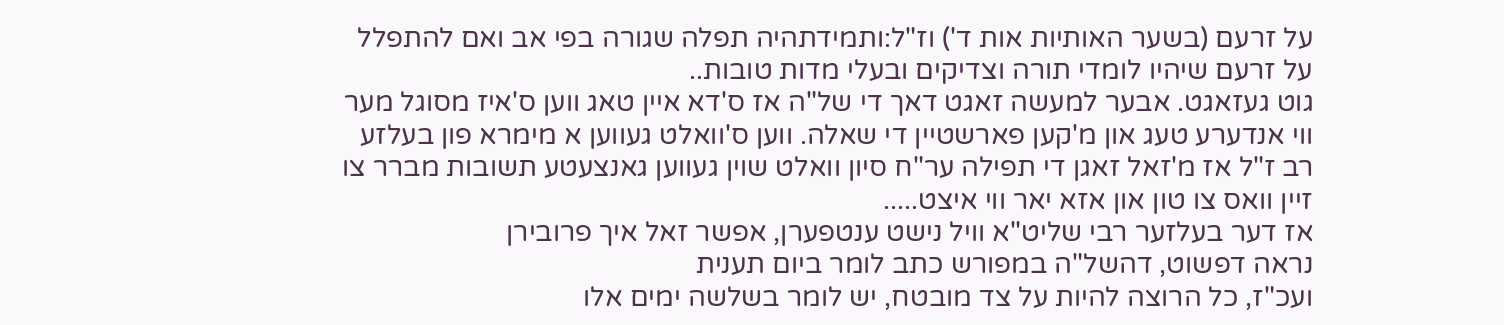על זרעם (בשער האותיות אות ד') וז"ל:ותמידתהיה תפלה שגורה בפי אב ואם להתפלל על זרעם שיהיו לומדי תורה וצדיקים ובעלי מדות טובות..
גוט געזאגט. אבער למעשה זאגט דאך די של"ה אז ס'דא איין טאג ווען ס'איז מסוגל מער ווי אנדערע טעג און מ'קען פארשטיין די שאלה. ווען ס'וואלט געווען א מימרא פון בעלזע רב ז"ל אז מ'זאל זאגן די תפילה ער"ח סיון וואלט שוין געווען גאנצעטע תשובות מברר צו זיין וואס צו טון און אזא יאר ווי איצט.....
אז דער בעלזער רבי שליט"א וויל נישט ענטפערן, אפשר זאל איך פרובירן
נראה דפשוט, דהשל"ה במפורש כתב לומר ביום תענית
ועכ"ז, כל הרוצה להיות על צד מובטח, יש לומר בשלשה ימים אלו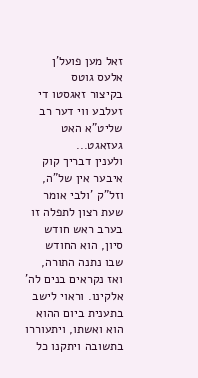זאל מען פועל'ן אלעס גוטס
בקיצור זאגסטו די זעלבע ווי דער רב שליט"א האט געזאגט...
ולענין דבריך קוק איבער אין של"ה, וזל"ק 'ולבי אומר שעת רצון לתפלה זו בערב ראש חודש סיון, הוא החודש שבו נתנה התורה, ואז נקראים בנים לה' אלקינו. וראוי לישב בתענית ביום ההוא הוא ואשתו, ויתעוררו בתשובה ויתקנו כל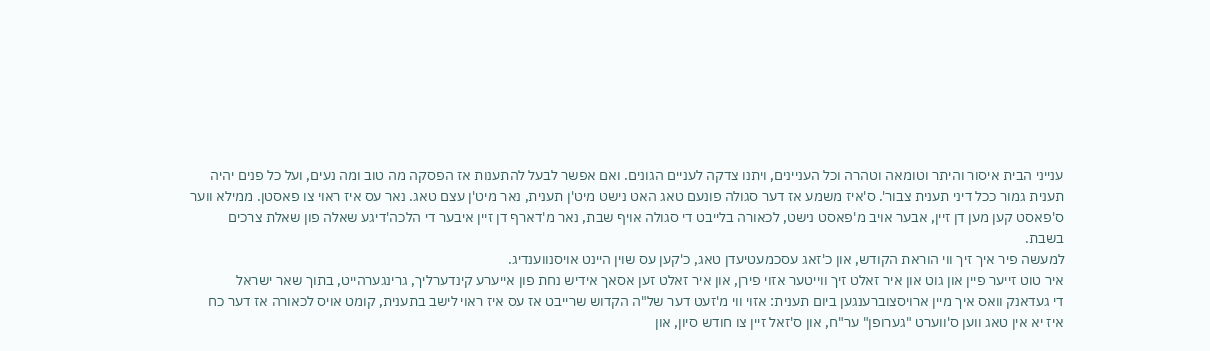ענייני הבית איסור והיתר וטומאה וטהרה וכל העניינים, ויתנו צדקה לעניים הגונים. ואם אפשר לבעל להתענות אז הפסקה מה טוב ומה נעים, ועל כל פנים יהיה תענית גמור ככל דיני תענית צבור'. ס'איז משמע אז דער סגולה פונעם טאג האט נישט מיט'ן תענית, נאר מיט'ן עצם טאג. נאר עס איז ראוי צו פאסטן. ממילא ווער ס'פאסט קען מען דן זיין, אבער אויב מ'פאסט נישט, לכאורה בלייבט די סגולה אויף שבת, נאר מ'דארף דן זיין איבער די הלכה'דיגע שאלה פון שאלת צרכים בשבת.
למעשה פיר איך זיך ווי הוראת הקודש, און כ'זאג עסכמעטיעדן טאג, כ'קען עס שוין היינט אויסנווענדיג.
איר טוט זייער פיין און גוט און איר זאלט זיך ווייטער אזוי פירן, און איר זאלט זען אסאך אידיש נחת פון אייערע קינדערליך, גרינגערהייט, בתוך שאר ישראל
די געדאנק וואס איך מיין ארויסצוברענגען ביום תענית: אזוי ווי מ'זעט דער של"ה הקדוש שרייבט אז עס איז ראוי לישב בתענית, קומט אויס לכאורה אז דער כח איז יא אין טאג ווען ס'ווערט "גערופן" ער"ח, און ס'זאל זיין צו חודש סיון, און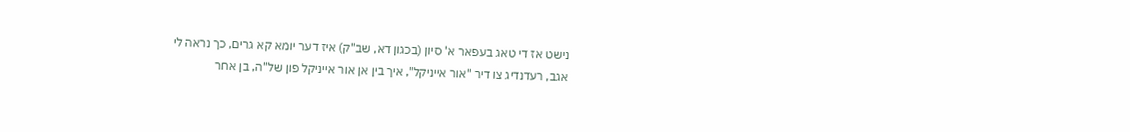נישט אז די טאג בעפאר א' סיון (בכגון דא, שב"ק) איז דער יומא קא גרים, כך נראה לי
אגב, רעדנדיג צו דיר "אור אייניקל", איך בין אן אור אייניקל פון של"ה, בן אחר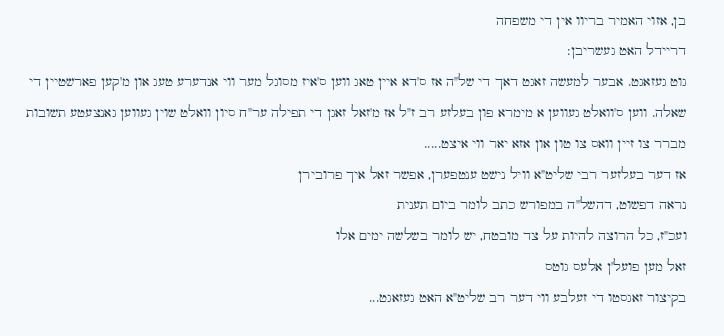בן, אזוי האמיר בריוו אין די משפחה
דריידל האט געשריבן:
גוט געזאגט. אבער למעשה זאגט דאך די של"ה אז ס'דא איין טאג ווען ס'איז מסוגל מער ווי אנדערע טעג און מ'קען פארשטיין די שאלה. ווען ס'וואלט געווען א מימרא פון בעלזע רב ז"ל אז מ'זאל זאגן די תפילה ער"ח סיון וואלט שוין געווען גאנצעטע תשובות מברר צו זיין וואס צו טון און אזא יאר ווי איצט.....
אז דער בעלזער רבי שליט"א וויל נישט ענטפערן, אפשר זאל איך פרובירן
נראה דפשוט, דהשל"ה במפורש כתב לומר ביום תענית
ועכ"ז, כל הרוצה להיות על צד מובטח, יש לומר בשלשה ימים אלו
זאל מען פועל'ן אלעס גוטס
בקיצור זאגסטו די זעלבע ווי דער רב שליט"א האט געזאגט...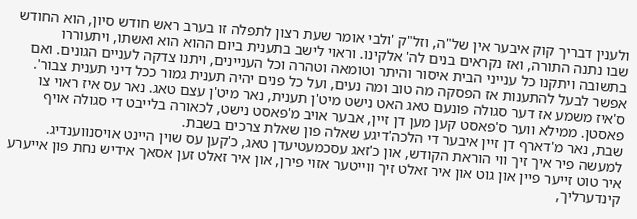ולענין דבריך קוק איבער אין של"ה, וזל"ק 'ולבי אומר שעת רצון לתפלה זו בערב ראש חודש סיון, הוא החודש שבו נתנה התורה, ואז נקראים בנים לה' אלקינו. וראוי לישב בתענית ביום ההוא הוא ואשתו, ויתעוררו בתשובה ויתקנו כל ענייני הבית איסור והיתר וטומאה וטהרה וכל העניינים, ויתנו צדקה לעניים הגונים. ואם אפשר לבעל להתענות אז הפסקה מה טוב ומה נעים, ועל כל פנים יהיה תענית גמור ככל דיני תענית צבור'. ס'איז משמע אז דער סגולה פונעם טאג האט נישט מיט'ן תענית, נאר מיט'ן עצם טאג. נאר עס איז ראוי צו פאסטן. ממילא ווער ס'פאסט קען מען דן זיין, אבער אויב מ'פאסט נישט, לכאורה בלייבט די סגולה אויף שבת, נאר מ'דארף דן זיין איבער די הלכה'דיגע שאלה פון שאלת צרכים בשבת.
למעשה פיר איך זיך ווי הוראת הקודש, און כ'זאג עסכמעטיעדן טאג, כ'קען עס שוין היינט אויסנווענדיג.
איר טוט זייער פיין און גוט און איר זאלט זיך ווייטער אזוי פירן, און איר זאלט זען אסאך אידיש נחת פון אייערע קינדערליך,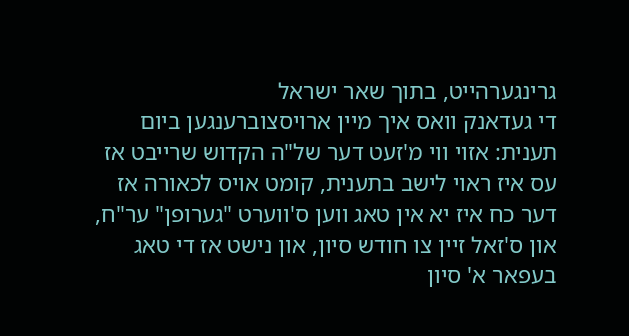גרינגערהייט, בתוך שאר ישראל
די געדאנק וואס איך מיין ארויסצוברענגען ביום תענית: אזוי ווי מ'זעט דער של"ה הקדוש שרייבט אז עס איז ראוי לישב בתענית, קומט אויס לכאורה אז דער כח איז יא אין טאג ווען ס'ווערט "גערופן" ער"ח, און ס'זאל זיין צו חודש סיון, און נישט אז די טאג בעפאר א' סיון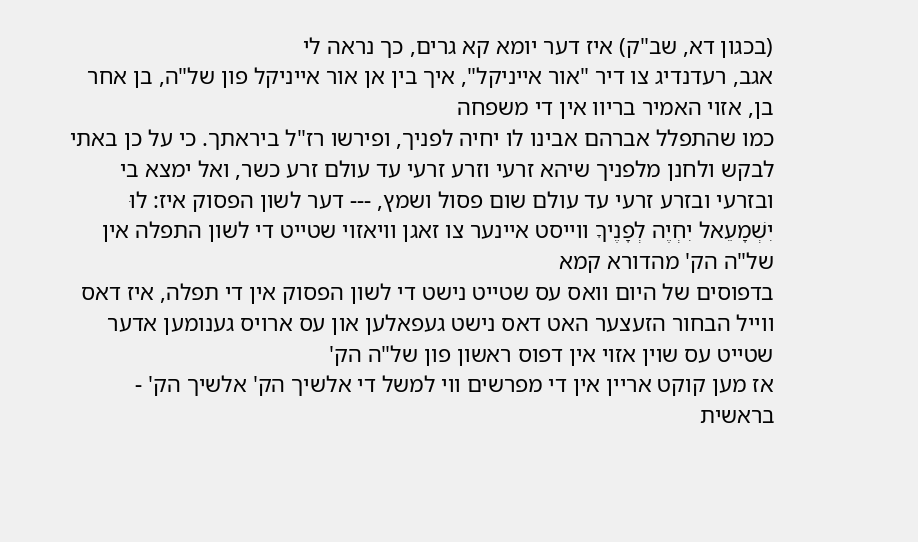(בכגון דא, שב"ק) איז דער יומא קא גרים, כך נראה לי
אגב, רעדנדיג צו דיר "אור אייניקל", איך בין אן אור אייניקל פון של"ה, בן אחר בן, אזוי האמיר בריוו אין די משפחה
כמו שהתפלל אברהם אבינו לו יחיה לפניך, ופירשו רז"ל ביראתך. כי על כן באתי לבקש ולחנן מלפניך שיהא זרעי וזרע זרעי עד עולם זרע כשר, ואל ימצא בי ובזרעי ובזרע זרעי עד עולם שום פסול ושמץ, --- דער לשון הפסוק איז: לוּ יִשְׁמָעֵאל יִחְיֶה לְפָנֶיךָ ווייסט איינער צו זאגן וויאזוי שטייט די לשון התפלה אין של"ה הק' מהדורא קמא
בדפוסים של היום וואס עס שטייט נישט די לשון הפסוק אין די תפלה, איז דאס ווייל הבחור הזעצער האט דאס נישט געפאלען און עס ארויס גענומען אדער שטייט עס שוין אזוי אין דפוס ראשון פון של"ה הק'
אז מען קוקט אריין אין די מפרשים ווי למשל די אלשיך הק' אלשיך הק' - בראשית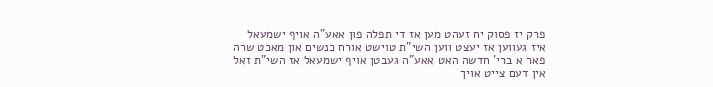פרק יז פסוק יח זעהט מען אז די תפלה פון אאע"ה אויף ישמעאל איז געווען אז יעצט ווען השי"ת טוישט אורח כנשים און מאכט שרה פאר א ברי' חדשה האט אאע"ה געבטן אויף ישמעאל אז השי"ת זאל אין דעם צייט אויך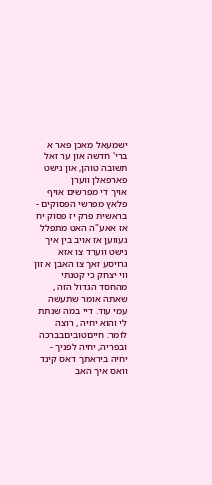ישמעאל מאכן פאר א ברי' חדשה און ער זאל תשובה טוהן, און נישט פארפאלן ווערן
אויך די מפרשים אויף פלאץ מפרשי הפסוקים - בראשית פרק יז פסוק יח אז אאע"ה האט מתפלל געווען אז אויב בין איך נישט ווערד צו אזא גרויסע זאך צו האבן א זון ווי יצחק כי קטנתי מהחסד הגדול הזה , שאתה אומר שתעשה עמי עוד. דיי במה שנתת לי והוא יחיה , רוצה לומר: חייםטוביםבברכה ובפריה, יחיה לפניך - יחיה ביראתך דאס קינד וואס איך האב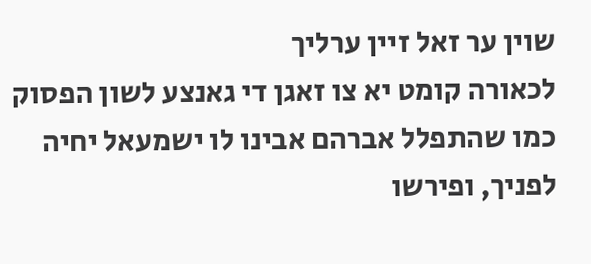שוין ער זאל זיין ערליך
לכאורה קומט יא צו זאגן די גאנצע לשון הפסוק כמו שהתפלל אברהם אבינו לו ישמעאל יחיה לפניך, ופירשו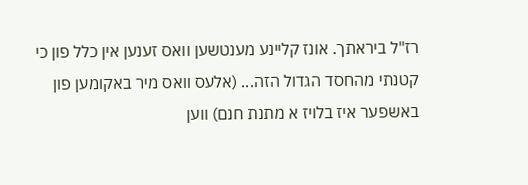רז"ל ביראתך. אונז קליינע מענטשען וואס זענען אין כלל פון כי קטנתי מהחסד הגדול הזה... (אלעס וואס מיר באקומען פון באשפער איז בלויז א מתנת חנם) ווען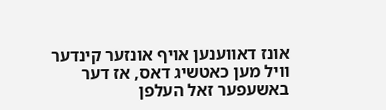אונז דאווענען אויף אונזער קינדער וויל מען כאטשיג דאס, אז דער באשעפער זאל העלפן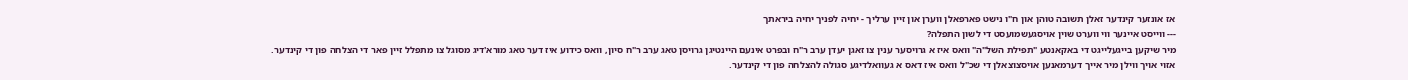אז אונזער קינדער זאלן תשובה טוהן און ח"ו נישט פארפאלן ווערן און זיין ערליך - יחיה לפניך יחיה ביראתך
--- ווייסט איינער ווי ווערט שוין אויסגעשמועסט די לשון התפלה?
מיר שיקען בייגעלייגט די באקאנטע "תפילת השל"ה" וואס איז א גרויסער ענין צו זאגן יעדן ערב ר"ח ובפרט אינעם היינטיגן גרויסן טאג ערב ר"ח סיון, וואס כידוע איז דער טאג מורא'דיג מסוגל צו מתפלל זיין פאר די הצלחה פון די קינדער.
אזוי אויך ווילן מיר אייך דערמאנען אויסצוצאלן די שכ"ל וואס איז דאס א געוואלדיגע סגולה להצלחה פון די קינדער.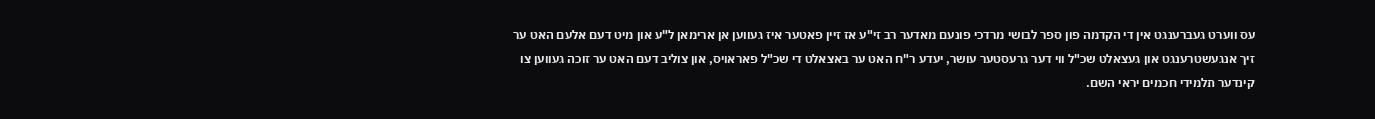עס ווערט געברענגט אין די הקדמה פון ספר לבושי מרדכי פונעם מאדער רב זי"ע אז זיין פאטער איז געווען אן ארימאן ל"ע און מיט דעם אלעם האט ער זיך אנגעשטרענגט און געצאלט שכ"ל ווי דער גרעסטער עושר, יעדע ר"ח האט ער באצאלט די שכ"ל פאראויס, און צוליב דעם האט ער זוכה געווען צו קינדער תלמידי חכמים יראי השם.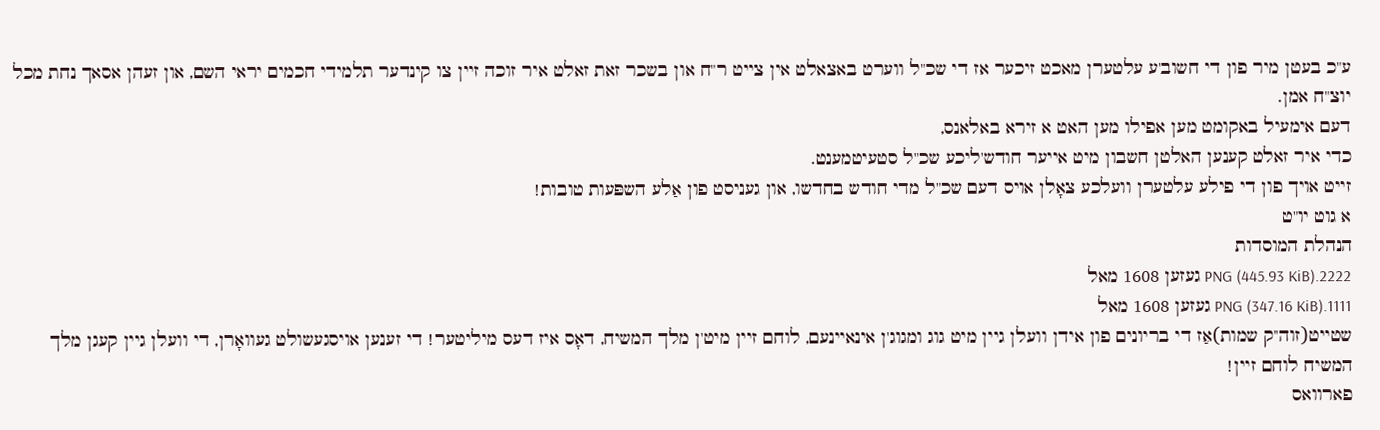ע"כ בעטן מיר פון די חשוב'ע עלטערן מאכט זיכער אז די שכ"ל ווערט באצאלט אין צייט ר"ח און בשכר זאת זאלט איר זוכה זיין צו קינדער תלמידי חכמים יראי השם, און זעהן אסאך נחת מכל יוצ"ח אמן.
דעם אימעיל באקומט מען אפילו מען האט א זירא באלאנס,
כדי איר זאלט קענען האלטן חשבון מיט אייער חודש'ליכע שכ"ל סטעיטמענט.
זייט אויך פון די פילע עלטערן וועלכע צאָלן אויס דעם שכ"ל מדי חודש בחדשו, און געניסט פון אַלע השפּעות טובות!
א גוט יו"ט
הנהלת המוסדות
2222.PNG (445.93 KiB) געזען 1608 מאל
1111.PNG (347.16 KiB) געזען 1608 מאל
שטייט(זוה''ק שמות)אַּז די בריונים פון אידן וועלן גיין מיט גוג ומגוג'ן אינאיינעם, לוחם זיין מיט'ן מלך המשיח, דאָס איז דעס מיליטער! די זענען אויסגעשולט געוואָרן, די וועלן גיין קעגן מלך המשיח לוחם זיין!
פארוואס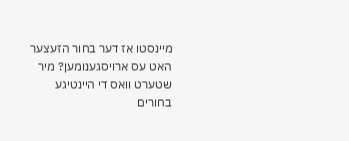מיינסטו אז דער בחור הזעצער האט עס ארויסגענומען? מיר שטערט וואס די היינטיגע בחורים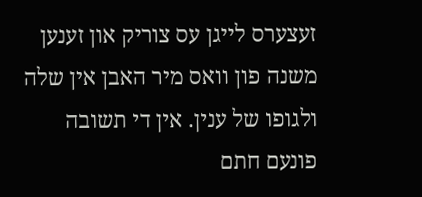זעצערס לייגן עס צוריק און זענען משנה פון וואס מיר האבן אין שלה
ולגופו של ענין. אין די תשובה פונעם חתם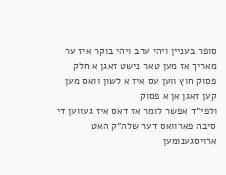סופר בעניין ויהי ערב ויהי בוקר איז ער מאריך אז מען טאר נישט זאגן א חלק פסוק חוץ ווען עס איז א לשון וואס מען קען זאגן אן א פסוק
ולפי״ד אפשר לומר אז דאס איז געווען די סיבה פארוואס דער שלה״ק האט ארויסגענומען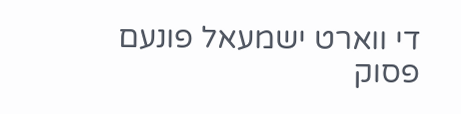די ווארט ישמעאל פונעם פסוק